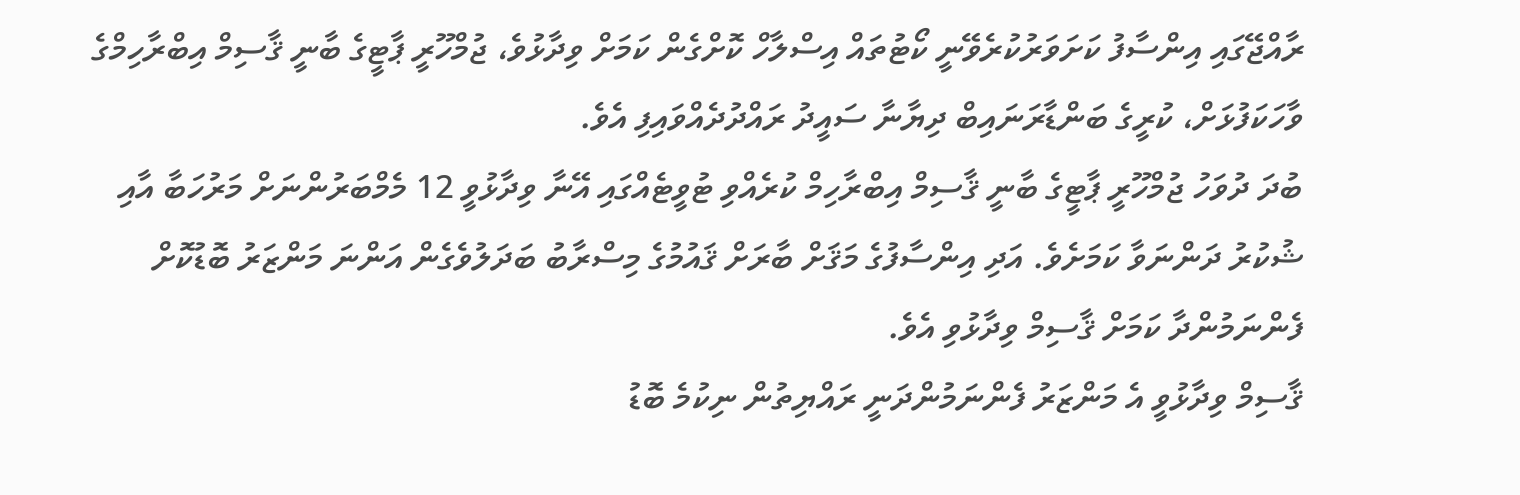ރާއްޖޭގައި އިންސާފު ކަށަވަރުކުރެވޭނީ ކޯޓުތައް އިސްލާހް ކޮށްގެން ކަމަށް ވިދާޅުވެ، ޖުމްހޫރީ ޕާޓީގެ ބާނީ ޤާސިމް އިބްރާހިމްގެ ވާހަކަފުޅަށް، ކުރީގެ ބަންޑާރަނައިބް ދިޔާނާ ސައީދު ރައްދުދެއްވައިފި އެވެ.
ބުދަ ދުވަހު ޖުމްހޫރީ ޕާޓީގެ ބާނީ ޤާސިމް އިބްރާހިމް ކުރެއްވި ޓުވީޓެއްގައި އޭނާ ވިދާޅުވީ 12 މެމްބަރުންނަށް މަރުހަބާ އާއި ޝުކުރު ދަންނަވާ ކަމަށެވެ. އަދި އިންސާފުގެ މަޤަށް ބާރަށް ޤައުމުގެ މިސްރާބު ބަދަލުވެގެން އަންނަ މަންޒަރު ބޮޑުކޮށް ފެންނަމުންދާ ކަމަށް ޤާސިމް ވިދާޅުވި އެވެ.
ޤާސިމް ވިދާޅުވީ އެ މަންޒަރު ފެންނަމުންދަނީ ރައްޔިތުން ނިކުމެ ބޮޑު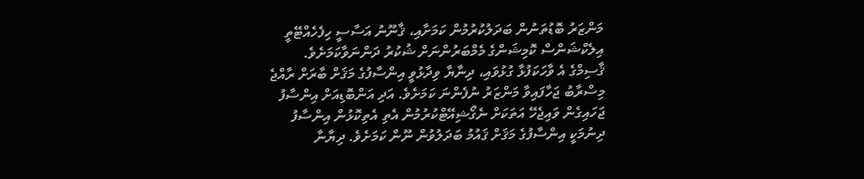މަންޒަރު ބޮޑުތަނުން ބަދަލުކުރުމުން ކަމަށާއި، ޤާނޫނު އަސާސީ ހިފެހެއްޓޭތީ އިލެކްޝަންސް ކޮމިޝަންގެ މެމްބަރުންނަށް ޝުކުރު ދަންނަވާކަމަށެވެ.
ޤާސިމްގެ އެ ވާހަކަފުޅާ ގުޅުވައި، ދިނާޔާ ވިދާޅުވީ އިންސާފުގެ މަޤަށް ބާރަށް ރާއްޖެ މިސްރާބު ޖަހާފައިވާ މަންޒަރު ނުފެންނަ ކަމަށެވެ. އަދި އަންބޮޑިއަށް އިންސާފު ޖަހައިގެން ވައިޖެހޭ އަތަކަށް ނެގޯޝިއޭޓްކުރުމުން އެތި އެތިކޮޅުން އިންސާފު ދިނުމަކީ އިންސާފުގެ މަޤަށް ޤައުމު ބަދަލުވުން ނޫން ކަމަށެވެ. ދިޔާނާ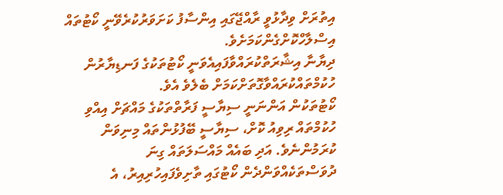އިތުރަށް ވިދާޅުވީ ރާއްޖޭގައި އިންސާފު ކަށަވަރުކުރެވޭނީ ކޯޓުތައް އިސްލާހްކޮށްގެންކަމަށެވެ.
ދިޔާނާ އިޝާރަތްކުރައްވާފައިއެވަނީ ކޯޓުތަކުގެ ފަނޑިޔާރުން ހުކުމްތައްކުރައްވާގޮތަށްކަމަށް ބެލެވެ އެވެ.
ކޯޓުތަކުން އަންނަނީ ސިޔާސީ ފަރާތްތަކުގެ މައްޗަށް އިއްވި ހުކުމްތައް ރިވިއު ކޮށް، ސިޔާސީ ބޭފުޅުންތައް މިނިވަން ކުރަމުންނެވެ. އަދި ބައެއް މައްސަލަތައް ގިނަ ދުވަސްތަކެއްވަންދެން ކޯޓުގައި ތާށިވެފައިހުރިއިރު، އެ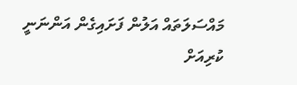މައްސަލަތައް އަލުން ފަށައިގެން އަންނަނީ ކުރިއަށް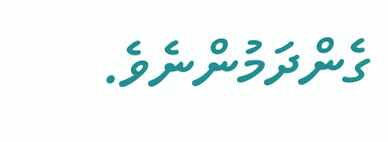ގެންދަމުންނެވެ.